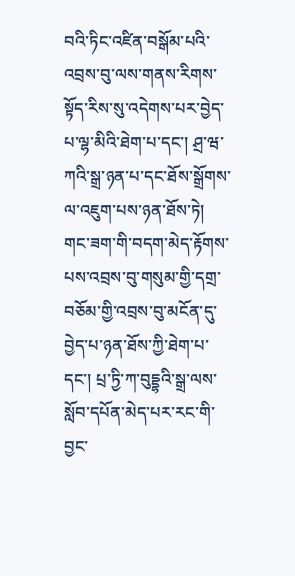བའི་ཏིང་འཛིན་བསྒོམ་པའི་འབྲས་བུ་ལས་གནས་རིགས་སྟོད་རིས་སུ་འདེགས་པར་བྱེད་པ་ལྷ་མིའི་ཐེག་པ་དང་། ཤྲ་ཝ་ཀའི་སྒྲ་ཉན་པ་དང་ཐོས་སྒྲོགས་ལ་འཇུག་པས་ཉན་ཐོས་ཏེ། གང་ཟག་གི་བདག་མེད་རྟོགས་པས་འབྲས་བུ་གསུམ་གྱི་དགྲ་བཅོམ་གྱི་འབྲས་བུ་མངོན་དུ་བྱེད་པ་ཉན་ཐོས་ཀྱི་ཐེག་པ་དང་། པྲ་ཏྱི་ཀ་བུདྡྷའི་སྒྲ་ལས་སློབ་དཔོན་མེད་པར་རང་གི་བྱང་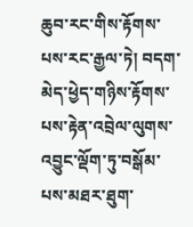ཆུབ་རང་གིས་རྟོགས་པས་རང་རྒྱལ་ཏེ། བདག་མེད་ཕྱེད་གཉིས་རྟོགས་པས་རྟེན་འབྲེལ་ལུགས་འབྱུང་ལྡོག་ཏུ་བསྒོམ་པས་མཐར་ཐུག་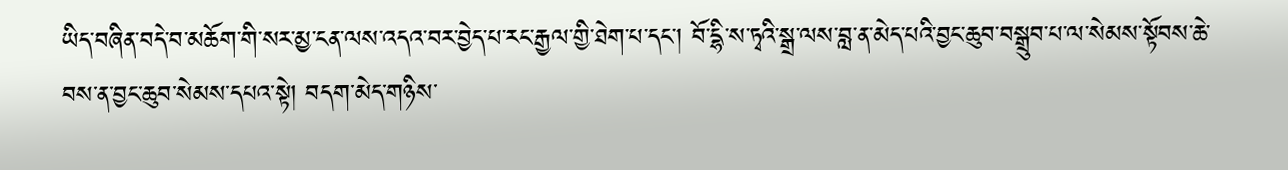ཡིད་བཞིན་བདེ་བ་མཆོག་གི་སར་མྱ་ངན་ལས་འདའ་བར་བྱེད་པ་རང་རྒྱལ་གྱི་ཐེག་པ་དང་། བོ་དྷི་ས་ཏྭའི་སྒྲ་ལས་བླ་ན་མེད་པའི་བྱང་ཆུབ་བསྒྲུབ་པ་ལ་སེམས་སྟོབས་ཆེ་བས་ན་བྱང་ཆུབ་སེམས་དཔའ་སྟེ། བདག་མེད་གཉིས་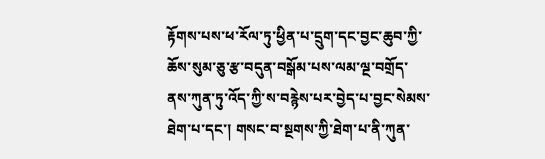རྟོགས་པས་ཕ་རོལ་ཏུ་ཕྱིན་པ་དྲུག་དང་བྱང་ཆུབ་ཀྱི་ཆོས་སུམ་ཅུ་རྩ་བདུན་བསྒོམ་པས་ལམ་ལྔ་བགྲོད་ནས་ཀུན་ཏུ་འོད་ཀྱི་ས་བརྙེས་པར་བྱེད་པ་བྱང་སེམས་ཐེག་པ་དང་། གསང་བ་སྔགས་ཀྱི་ཐེག་པ་ནི་ཀུན་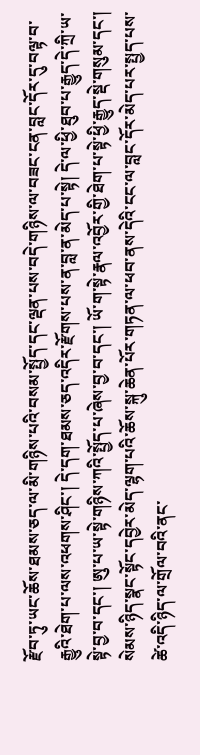རྫོབ་ཏུ་ཡང་ཆོས་ཐམས་ཅད་ལ་མི་གཉིས་པའི་བསམ་སྤྱོད་དང་ལྡན་པས་བདེ་གཉིས་ལ་བཟང་ངན་བླང་དོར་དུ་བལྟ་བ་རྒྱུའི་ཐེག་པ་ལས་འཕགས་ཤིང་། དེ་དག་ཐམས་ཅད་འདིར་རྫོགས་པས་ན་བླ་ན་མེད་པ་སྟེ། དེ་ལ་ཕྱི་ཐུབ་པ་རྒྱུད་དེ་ཀྲི་ཡ་སྟེ་བྱ་བ་དང་། ཨུ་པ་ཡ་སྟེ་གཉིས་ཀའི་སྤྱོད་པ་ཞེས་བྱ་བ་དང་། ཡོ་ག་སྟེ་རྣལ་འབྱོར་གྱི་ཐེག་པ་སྟེ་ཕྱི་རྒྱུད་སྡེ་གསུམ་དང་། སེམས་ཉིད་སྣང་སྟོང་དབྱེར་མེད་ལྷག་པའི་ཆོས་སྐུ་ཆེན་པོར་གཏན་ལ་ཕབ་ནས་དེའི་ངང་ལ་བླང་དོར་མེད་པར་སྤྱད་པས་ཚེ་འདི་ཉིད་ལ་གྲོལ་བའི་ནང་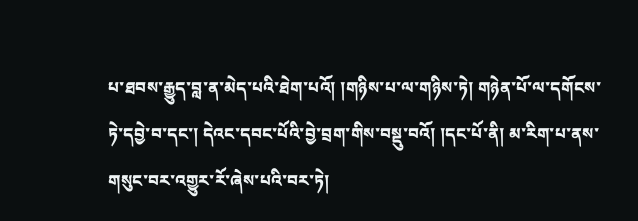པ་ཐབས་རྒྱུད་བླ་ན་མེད་པའི་ཐེག་པའོ། །གཉིས་པ་ལ་གཉིས་ཏེ། གཉེན་པོ་ལ་དགོངས་ཏེ་དབྱེ་བ་དང་། དེའང་དབང་པོའི་བྱེ་བྲག་གིས་བསྡུ་བའོ། །དང་པོ་ནི། མ་རིག་པ་ནས་གསུང་བར་འགྱུར་རོ་ཞེས་པའི་བར་ཏེ།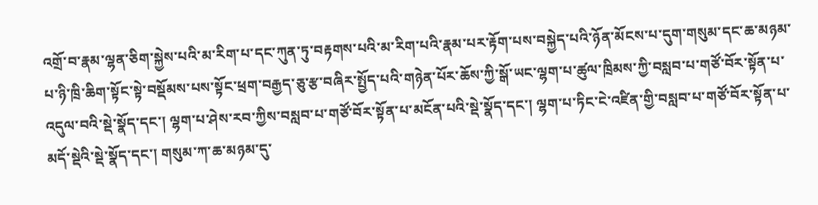འགྲོ་བ་རྣམ་ལྷན་ཅིག་སྐྱེས་པའི་མ་རིག་པ་དང་ཀུན་ཏུ་བརྟགས་པའི་མ་རིག་པའི་རྣམ་པར་རྟོག་པས་བསྐྱེད་པའི་ཉོན་མོངས་པ་དུག་གསུམ་དང་ཆ་མཉམ་པ་ཉི་ཁྲི་ཆིག་སྟོང་སྟེ་བསྡོམས་པས་སྟོང་ཕྲག་བརྒྱད་ཅུ་རྩ་བཞིར་སྤྱོད་པའི་གཉེན་པོར་ཆོས་ཀྱི་སྒོ་ཡང་ལྷག་པ་ཚུལ་ཁྲིམས་ཀྱི་བསླབ་པ་གཙོ་བོར་སྟོན་པ་འདུལ་བའི་སྡེ་སྣོད་དང་། ལྷག་པ་ཤེས་རབ་ཀྱིས་བསླབ་པ་གཙོ་བོར་སྟོན་པ་མངོན་པའི་སྡེ་སྣོད་དང་། ལྷག་པ་ཏིང་ངེ་འཛིན་གྱི་བསླབ་པ་གཙོ་བོར་སྟོན་པ་མདོ་སྡེའི་སྡེ་སྣོད་དང་། གསུམ་ཀ་ཆ་མཉམ་དུ་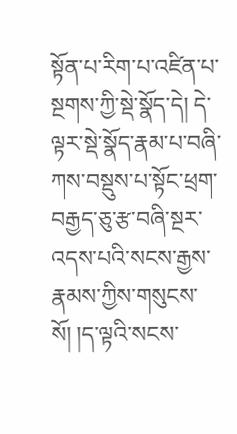སྟོན་པ་རིག་པ་འཛིན་པ་སྔགས་ཀྱི་སྡེ་སྣོད་དེ། དེ་ལྟར་སྡེ་སྣོད་རྣམ་པ་བཞི་ཀས་བསྡུས་པ་སྟོང་ཕྲག་བརྒྱད་ཅུ་རྩ་བཞི་སྔར་འདས་པའི་སངས་རྒྱས་རྣམས་ཀྱིས་གསུངས་སོ། །ད་ལྟའི་སངས་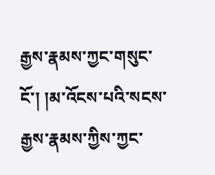རྒྱས་རྣམས་ཀྱང་གསུང་ངོ་། །མ་འོངས་པའི་སངས་རྒྱས་རྣམས་ཀྱིས་ཀྱང་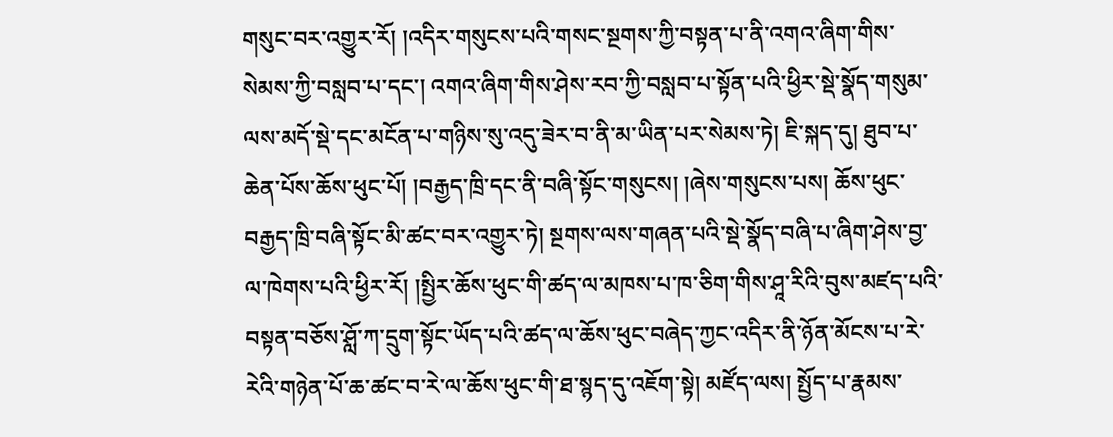གསུང་བར་འགྱུར་རོ། །འདིར་གསུངས་པའི་གསང་སྔགས་ཀྱི་བསྟན་པ་ནི་འགའ་ཞིག་གིས་སེམས་ཀྱི་བསླབ་པ་དང་། འགའ་ཞིག་གིས་ཤེས་རབ་ཀྱི་བསླབ་པ་སྟོན་པའི་ཕྱིར་སྡེ་སྣོད་གསུམ་ལས་མདོ་སྡེ་དང་མངོན་པ་གཉིས་སུ་འདུ་ཟེར་བ་ནི་མ་ཡིན་པར་སེམས་ཏེ། ཇི་སྐད་དུ། ཐུབ་པ་ཆེན་པོས་ཆོས་ཕུང་པོ། །བརྒྱད་ཁྲི་དང་ནི་བཞི་སྟོང་གསུངས། །ཞེས་གསུངས་པས། ཆོས་ཕུང་བརྒྱད་ཁྲི་བཞི་སྟོང་མི་ཚང་བར་འགྱུར་ཏེ། སྔགས་ལས་གཞན་པའི་སྡེ་སྣོད་བཞི་པ་ཞིག་ཤེས་བྱ་ལ་ཁེགས་པའི་ཕྱིར་རོ། །སྤྱིར་ཆོས་ཕུང་གི་ཚད་ལ་མཁས་པ་ཁ་ཅིག་གིས་ཤཱ་རིའི་བུས་མཛད་པའི་བསྟན་བཅོས་ཤློ་ཀ་དྲུག་སྟོང་ཡོད་པའི་ཚད་ལ་ཆོས་ཕུང་བཞེད་ཀྱང་འདིར་ནི་ཉོན་མོངས་པ་རེ་རེའི་གཉེན་པོ་ཆ་ཚང་བ་རེ་ལ་ཆོས་ཕུང་གི་ཐ་སྙད་དུ་འཇོག་སྟེ། མཛོད་ལས། སྤྱོད་པ་རྣམས་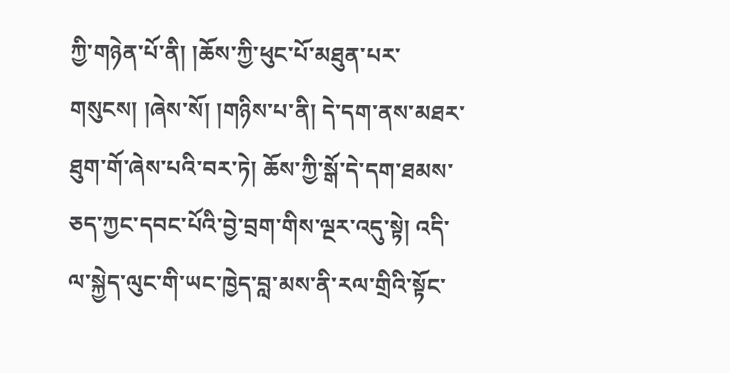ཀྱི་གཉེན་པོ་ནི། །ཆོས་ཀྱི་ཕུང་པོ་མཐུན་པར་གསུངས། །ཞེས་སོ། །གཉིས་པ་ནི། དེ་དག་ནས་མཐར་ཐུག་གོ་ཞེས་པའི་བར་ཏེ། ཆོས་ཀྱི་སྒོ་དེ་དག་ཐམས་ཅད་ཀྱང་དབང་པོའི་བྱེ་བྲག་གིས་ལྔར་འདུ་སྟེ། འདི་ལ་སྐྱེད་ལུང་གི་ཡང་ཁྱེད་བླ་མས་ནི་རལ་གྲིའི་སྟོང་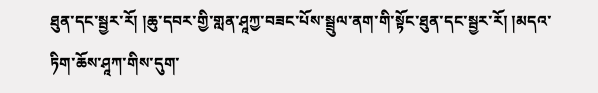ཐུན་དང་སྦྱར་རོ། །ཆུ་དབར་གྱི་གླན་ཤཱཀྱ་བཟང་པོས་སྦྲུལ་ནག་གི་སྟོང་ཐུན་དང་སྦྱར་རོ། །མདའ་ཏིག་ཆོས་ཤཱཀ་གིས་དུག་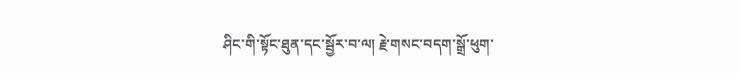ཤིང་གི་སྟོང་ཐུན་དང་སྦྱོར་བ་ལ། རྗེ་གསང་བདག་སྒྲོ་ཕུག་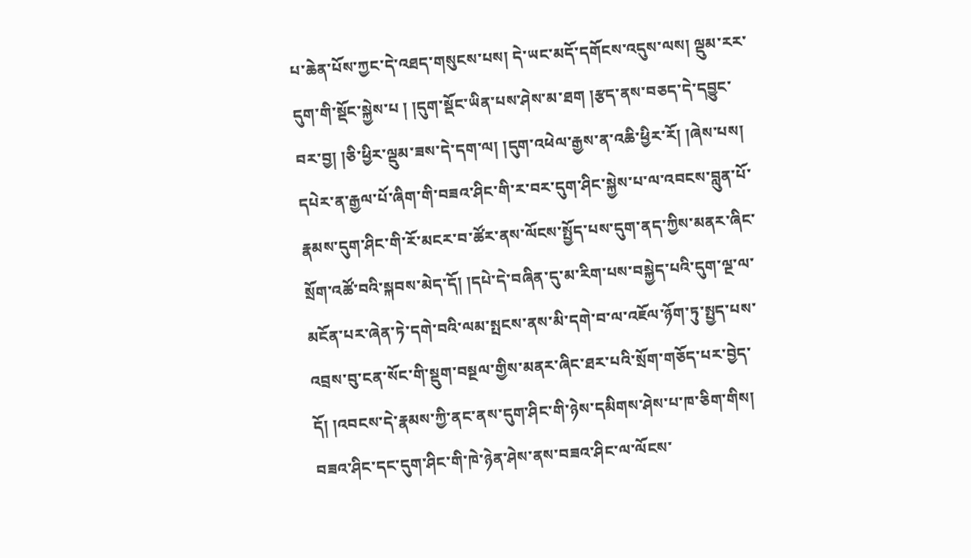པ་ཆེན་པོས་ཀྱང་དེ་འཐད་གསུངས་པས། དེ་ཡང་མདོ་དགོངས་འདུས་ལས། ལྡུམ་རར་དུག་གི་སྡོང་སྐྱེས་པ ། །དུག་སྡོང་ཡིན་པས་ཤེས་མ་ཐག །རྩད་ནས་བཅད་དེ་དབྱུང་བར་བྱ། །ཅི་ཕྱིར་ལྡུམ་ཟས་དེ་དག་ལ། །དུག་འཕེལ་རྒྱས་ན་འཆི་ཕྱིར་རོ། །ཞེས་པས། དཔེར་ན་རྒྱལ་པོ་ཞིག་གི་བཟའ་ཤིང་གི་ར་བར་དུག་ཤིང་སྐྱེས་པ་ལ་འབངས་བླུན་པོ་རྣམས་དུག་ཤིང་གི་རོ་མངར་བ་ཚོར་ནས་ལོངས་སྤྱོད་པས་དུག་ནད་ཀྱིས་མནར་ཞིང་སྲོག་འཚོ་བའི་སྐབས་མེད་དོ། །དཔེ་དེ་བཞིན་དུ་མ་རིག་པས་བསྐྱེད་པའི་དུག་ལྔ་ལ་མངོན་པར་ཞེན་ཏེ་དགེ་བའི་ལམ་སྤངས་ནས་མི་དགེ་བ་ལ་འཇོལ་ཉོག་ཏུ་སྤྱད་པས་འབྲས་བུ་ངན་སོང་གི་སྡུག་བསྔལ་གྱིས་མནར་ཞིང་ཐར་པའི་སྲོག་གཅོད་པར་བྱེད་དོ། །འབངས་དེ་རྣམས་ཀྱི་ནང་ནས་དུག་ཤིང་གི་ཉེས་དམིགས་ཤེས་པ་ཁ་ཅིག་གིས། བཟའ་ཤིང་དང་དུག་ཤིང་གི་ཁེ་ཉེན་ཤེས་ནས་བཟའ་ཤིང་ལ་ལོངས་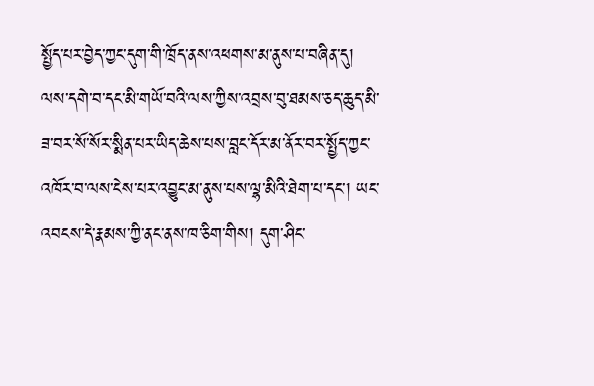སྤྱོད་པར་བྱེད་ཀྱང་དུག་གི་ཁྲོད་ནས་འཕགས་མ་ནུས་པ་བཞིན་དུ། ལས་དགེ་བ་དང་མི་གཡོ་བའི་ལས་ཀྱིས་འབྲས་བུ་ཐམས་ཅད་ཆུད་མི་ཟ་བར་སོ་སོར་སྨིན་པར་ཡིད་ཆེས་པས་བླང་དོར་མ་ནོར་བར་སྤྱོད་ཀྱང་འཁོར་བ་ལས་ངེས་པར་འབྱུང་མ་ནུས་པས་ལྷ་མིའི་ཐེག་པ་དང་། ཡང་འབངས་དེ་རྣམས་ཀྱི་ནང་ནས་ཁ་ཅིག་གིས། དུག་ཤིང་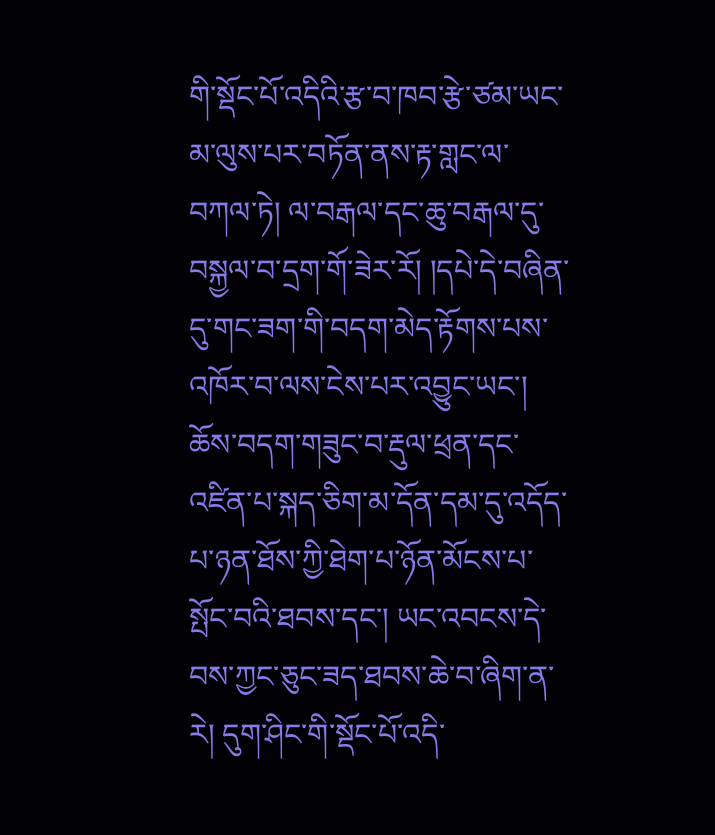གི་སྡོང་པོ་འདིའི་རྩ་བ་ཁབ་རྩེ་ཙམ་ཡང་མ་ལུས་པར་བཏོན་ནས་རྟ་གླང་ལ་བཀལ་ཏེ། ལ་བརྒལ་དང་ཆུ་བརྒལ་དུ་བསྐྱལ་བ་དྲག་གོ་ཟེར་རོ། །དཔེ་དེ་བཞིན་དུ་གང་ཟག་གི་བདག་མེད་རྟོགས་པས་འཁོར་བ་ལས་ངེས་པར་འབྱུང་ཡང་། ཆོས་བདག་གཟུང་བ་རྡུལ་ཕྲན་དང་འཛིན་པ་སྐད་ཅིག་མ་དོན་དམ་དུ་འདོད་པ་ཉན་ཐོས་ཀྱི་ཐེག་པ་ཉོན་མོངས་པ་སྤོང་བའི་ཐབས་དང་། ཡང་འབངས་དེ་བས་ཀྱང་ཅུང་ཟད་ཐབས་ཆེ་བ་ཞིག་ན་རེ། དུག་ཤིང་གི་སྡོང་པོ་འདི་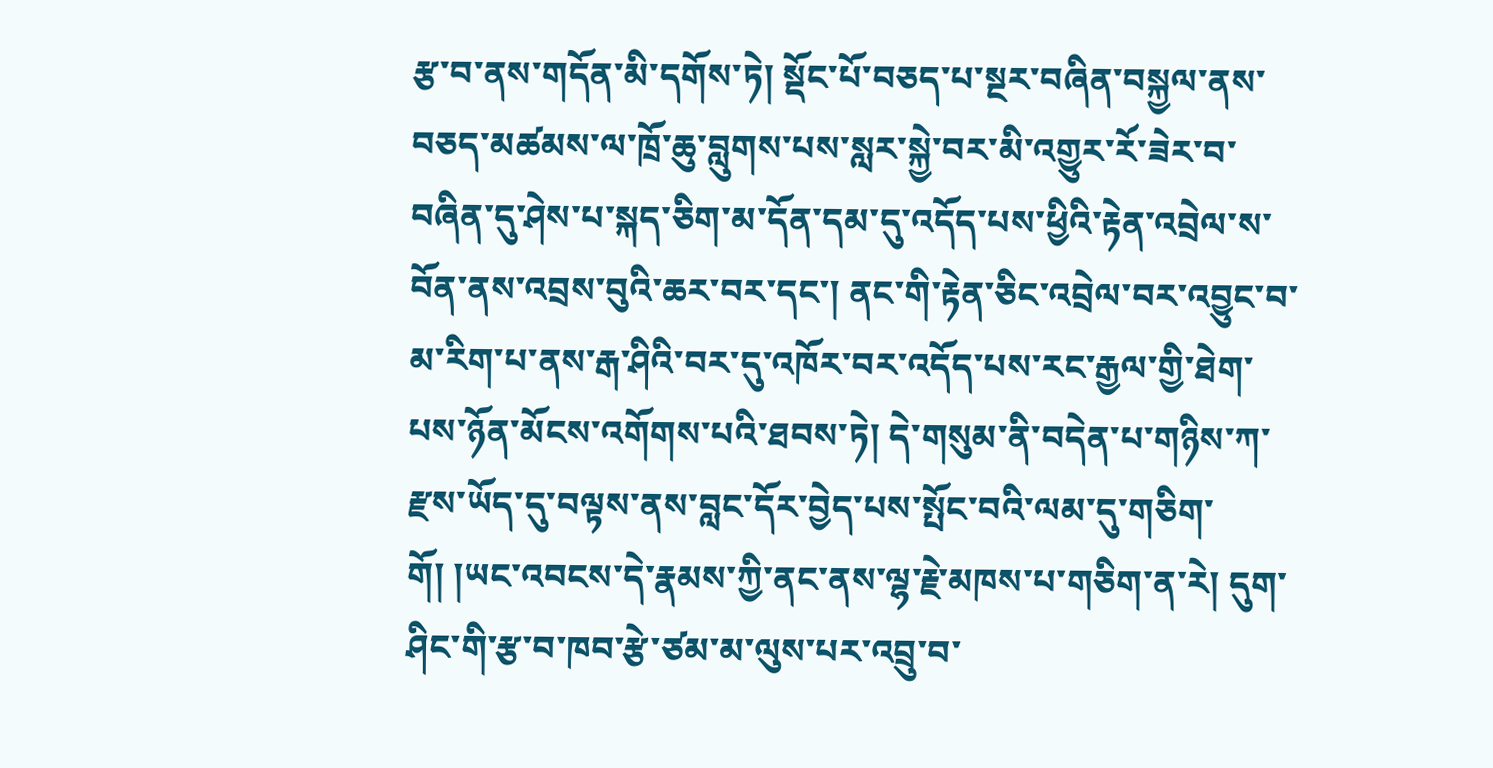རྩ་བ་ནས་གདོན་མི་དགོས་ཏེ། སྡོང་པོ་བཅད་པ་སྔར་བཞིན་བསྐྱལ་ནས་བཅད་མཚམས་ལ་ཁྲོ་ཆུ་བླུགས་པས་སླར་སྐྱེ་བར་མི་འགྱུར་རོ་ཟེར་བ་བཞིན་དུ་ཤེས་པ་སྐད་ཅིག་མ་དོན་དམ་དུ་འདོད་པས་ཕྱིའི་རྟེན་འབྲེལ་ས་བོན་ནས་འབྲས་བུའི་ཆར་བར་དང་། ནང་གི་རྟེན་ཅིང་འབྲེལ་བར་འབྱུང་བ་མ་རིག་པ་ནས་རྒ་ཤིའི་བར་དུ་འཁོར་བར་འདོད་པས་རང་རྒྱལ་གྱི་ཐེག་པས་ཉོན་མོངས་འགོགས་པའི་ཐབས་ཏེ། དེ་གསུམ་ནི་བདེན་པ་གཉིས་ཀ་རྫས་ཡོད་དུ་བལྟས་ནས་བླང་དོར་བྱེད་པས་སྤོང་བའི་ལམ་དུ་གཅིག་གོ། །ཡང་འབངས་དེ་རྣམས་ཀྱི་ནང་ནས་ལྷ་རྗེ་མཁས་པ་གཅིག་ན་རེ། དུག་ཤིང་གི་རྩ་བ་ཁབ་རྩེ་ཙམ་མ་ལུས་པར་འབྲུ་བ་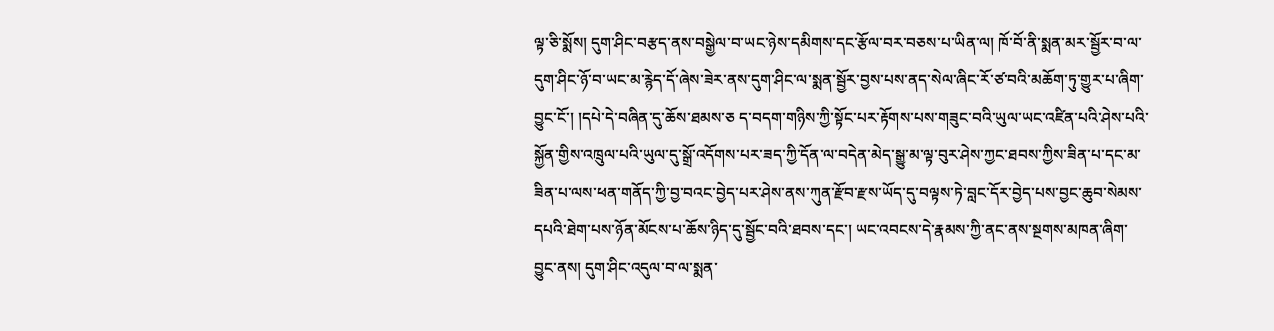ལྟ་ཅི་སྨོས། དུག་ཤིང་བརྩད་ནས་བསྒྱེལ་བ་ཡང་ཉེས་དམིགས་དང་རྩོལ་བར་བཅས་པ་ཡིན་ལ། ཁོ་བོ་ནི་སྨན་མར་སྦྱོར་བ་ལ་དུག་ཤིང་ཉོ་བ་ཡང་མ་རྙེད་དོ་ཞེས་ཟེར་ནས་དུག་ཤིང་ལ་སྨན་སྦྱོར་བྱས་པས་ནད་སེལ་ཞིང་རོ་ཙ་བའི་མཆོག་ཏུ་གྱུར་པ་ཞིག་བྱུང་ངོ་། །དཔེ་དེ་བཞིན་དུ་ཆོས་ཐམས་ཅ ད་བདག་གཉིས་ཀྱི་སྟོང་པར་རྟོགས་པས་གཟུང་བའི་ཡུལ་ཡང་འཛིན་པའི་ཤེས་པའི་སྐྱོན་གྱིས་འཁྲུལ་པའི་ཡུལ་དུ་སྒྲོ་འདོགས་པར་ཟད་ཀྱི་དོན་ལ་བདེན་མེད་སྒྱུ་མ་ལྟ་བུར་ཤེས་ཀྱང་ཐབས་ཀྱིས་ཟིན་པ་དང་མ་ཟིན་པ་ལས་ཕན་གནོད་ཀྱི་བྱ་བའང་བྱེད་པར་ཤེས་ནས་ཀུན་རྫོབ་རྫས་ཡོད་དུ་བལྟས་ཏེ་བླང་དོར་བྱེད་པས་བྱང་ཆུབ་སེམས་དཔའི་ཐེག་པས་ཉོན་མོངས་པ་ཆོས་ཉིད་དུ་སྦྱོང་བའི་ཐབས་དང་། ཡང་འབངས་དེ་རྣམས་ཀྱི་ནང་ནས་སྔགས་མཁན་ཞིག་བྱུང་ནས། དུག་ཤིང་འདུལ་བ་ལ་སྨན་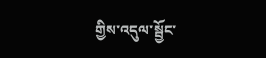གྱིས་འདུལ་སྦྱོང་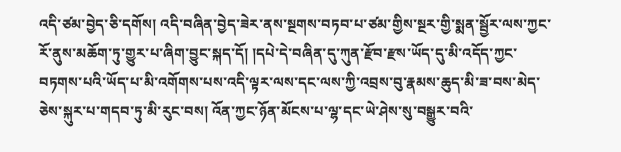འདི་ཙམ་བྱེད་ཅི་དགོས། འདི་བཞིན་བྱེད་ཟེར་ནས་སྔགས་བཏབ་པ་ཙམ་གྱིས་སྔར་གྱི་སྨན་སྦྱོར་ལས་ཀྱང་རོ་ནུས་མཆོག་ཏུ་གྱུར་པ་ཞིག་བྱུང་སྐད་དོ། །དཔེ་དེ་བཞིན་དུ་ཀུན་རྫོབ་རྫས་ཡོད་དུ་མི་འདོད་ཀྱང་བཏགས་པའི་ཡོད་པ་མི་འགོགས་པས་འདི་ལྟར་ལས་དང་ལས་ཀྱི་འབྲས་བུ་རྣམས་ཆུད་མི་ཟ་བས་མེད་ཅེས་སྐུར་པ་གདབ་ཏུ་མི་རུང་བས། འོན་ཀྱང་ཉོན་མོངས་པ་ལྷ་དང་ཡེ་ཤེས་སུ་བསྒྱུར་བའི་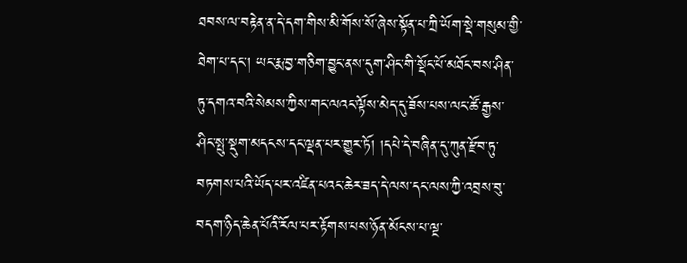ཐབས་ལ་བརྟེན་ན་དེ་དག་གིས་མི་གོས་སོ་ཞེས་སྟོན་པ་ཀྲི་ཡོག་སྡེ་གསུམ་གྱི་ཐེག་པ་དང་། ཡང་རྨ་བྱ་གཅིག་བྱུང་ནས་དུག་ཤིང་གི་སྡོང་པོ་མཐོང་བས་ཤིན་ཏུ་དགའ་བའི་སེམས་ཀྱིས་གང་ལའང་ལྟོས་མེད་དུ་ཟོས་པས་ལང་ཚོ་རྒྱས་ཤིང་སྤུ་སྡུག་མདངས་དང་ལྡན་པར་གྱུར་ཏོ། །དཔེ་དེ་བཞིན་དུ་ཀུན་རྫོབ་ཏུ་བཏགས་པའི་ཡོད་པར་འཛིན་པའང་ཆེར་ཟད་དེ་ལས་དང་ལས་ཀྱི་འབྲས་བུ་བདག་ཉིད་ཆེན་པོའི་རོལ་པར་རྟོགས་པས་ཉོན་མོངས་པ་ལྔ་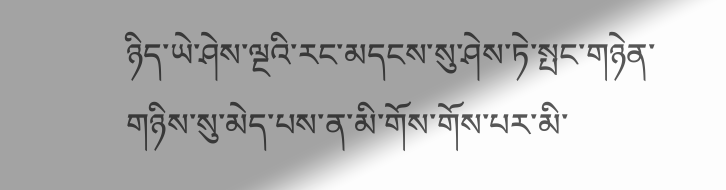ཉིད་ཡེ་ཤེས་ལྔའི་རང་མདངས་སུ་ཤེས་ཏེ་སྤང་གཉེན་གཉིས་སུ་མེད་པས་ན་མི་གོས་གོས་པར་མི་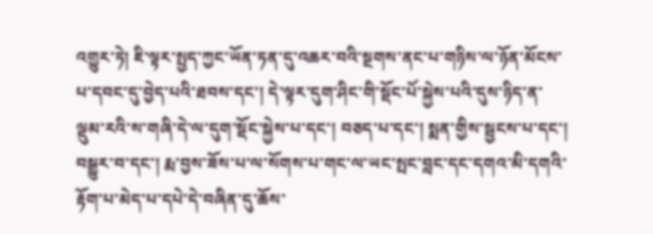འགྱུར་ཏེ། ཇི་ལྟར་སྤྱད་ཀྱང་ཡོན་ཏན་དུ་འཆར་བའི་སྔགས་ནང་པ་གཉིས་ལ་ཉོན་མོངས་པ་དབང་དུ་བྱེད་པའི་ཐབས་དང་། དེ་ལྟར་དུག་ཤིང་གི་སྡོང་པོ་སྐྱེས་པའི་དུས་ཉིད་ན་ལྡུམ་རའི་ས་གཞི་དེ་ལ་དུག་སྡོང་སྐྱེས་པ་དང་། བཅད་པ་དང་། སྨན་གྱིས་སྦྱངས་པ་དང་། བསྒྱུར་བ་དང་། རྨ་བྱས་ཟོས་པ་ལ་སོགས་པ་གང་ལ་ཡང་སྤང་བླང་དང་དགའ་མི་དགའི་རྟོག་པ་མེད་པ་དཔེ་དེ་བཞིན་དུ་ཆོས་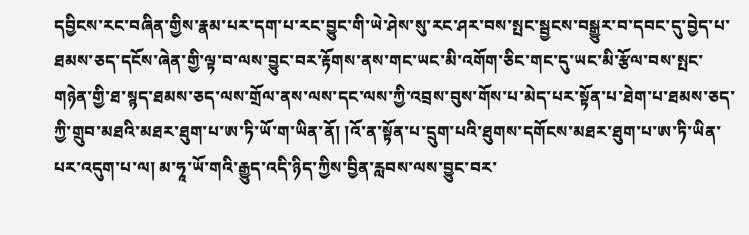དབྱིངས་རང་བཞིན་གྱིས་རྣམ་པར་དག་པ་རང་བྱུང་གི་ཡེ་ཤེས་སུ་རང་ཤར་བས་སྤང་སྦྱངས་བསྒྱུར་བ་དབང་དུ་བྱེད་པ་ཐམས་ཅད་དངོས་ཞེན་གྱི་ལྟ་བ་ལས་བྱུང་བར་རྟོགས་ནས་གང་ཡང་མི་འགོག་ཅིང་གང་དུ་ཡང་མི་རྩོལ་བས་སྤང་གཉེན་གྱི་ཐ་སྙད་ཐམས་ཅད་ལས་གྲོལ་ནས་ལས་དང་ལས་ཀྱི་འབྲས་བུས་གོས་པ་མེད་པར་སྟོན་པ་ཐེག་པ་ཐམས་ཅད་ཀྱི་གྲུབ་མཐའི་མཐར་ཐུག་པ་ཨ་ཏི་ཡོ་ག་ཡིན་ནོ། །འོ་ན་སྟོན་པ་དྲུག་པའི་ཐུགས་དགོངས་མཐར་ཐུག་པ་ཨ་ཏི་ཡིན་པར་འདུག་པ་ལ། མ་ཧཱ་ཡོ་གའི་རྒྱུད་འདི་ཉིད་ཀྱིས་བྱིན་རླབས་ལས་བྱུང་བར་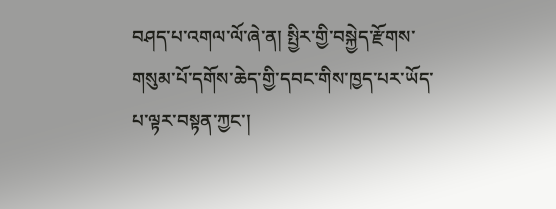བཤད་པ་འགལ་ལོ་ཞེ་ན། སྤྱིར་གྱི་བསྐྱེད་རྫོགས་གསུམ་པོ་དགོས་ཆེད་གྱི་དབང་གིས་ཁྱད་པར་ཡོད་པ་ལྟར་བསྟན་ཀྱང་།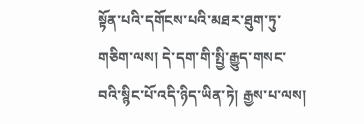སྟོན་པའི་དགོངས་པའི་མཐར་ཐུག་ཏུ་གཅིག་ལས། དེ་དག་གི་སྤྱི་རྒྱུད་གསང་བའི་སྙིང་པོ་འདི་ཉིད་ཡིན་ཏེ། རྒྱས་པ་ལས།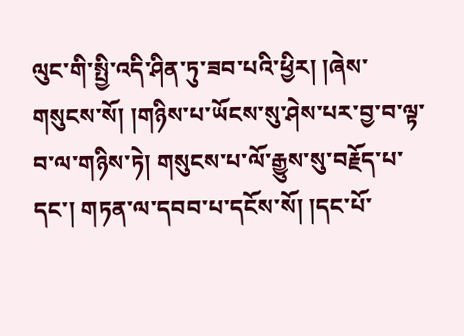ལུང་གི་སྤྱི་འདི་ཤིན་ཏུ་ཟབ་པའི་ཕྱིར། །ཞེས་གསུངས་སོ། །གཉིས་པ་ཡོངས་སུ་ཤེས་པར་བྱ་བ་ལྟ་བ་ལ་གཉིས་ཏེ། གསུངས་པ་ལོ་རྒྱུས་སུ་བརྗོད་པ་དང་། གཏན་ལ་དབབ་པ་དངོས་སོ། །དང་པོ་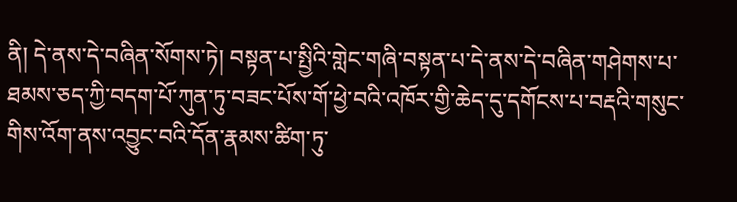ནི། དེ་ནས་དེ་བཞིན་སོགས་ཏེ། བསྟན་པ་སྤྱིའི་གླེང་གཞི་བསྟན་པ་དེ་ནས་དེ་བཞིན་གཤེགས་པ་ཐམས་ཅད་ཀྱི་བདག་པོ་ཀུན་ཏུ་བཟང་པོས་གོ་ཕྱེ་བའི་འཁོར་གྱི་ཆེད་དུ་དགོངས་པ་བརྡའི་གསུང་གིས་འོག་ནས་འབྱུང་བའི་དོན་རྣམས་ཚིག་ཏུ་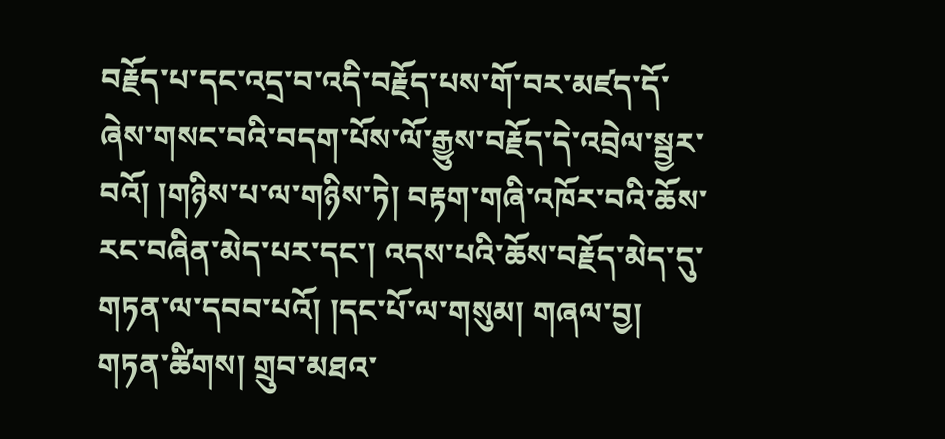བརྗོད་པ་དང་འདྲ་བ་འདི་བརྗོད་པས་གོ་བར་མཛད་དོ་ཞེས་གསང་བའི་བདག་པོས་ལོ་རྒྱུས་བརྗོད་དེ་འབྲེལ་སྦྱར་བའོ། །གཉིས་པ་ལ་གཉིས་ཏེ། བརྟག་གཞི་འཁོར་བའི་ཆོས་རང་བཞིན་མེད་པར་དང་། འདས་པའི་ཆོས་བརྗོད་མེད་དུ་གཏན་ལ་དབབ་པའོ། །དང་པོ་ལ་གསུམ། གཞལ་བྱ། གཏན་ཚིགས། གྲུབ་མཐའ་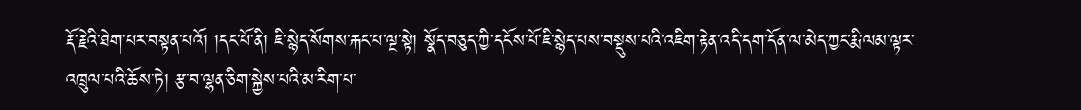རྡོ་རྗེའི་ཐེག་པར་བསྟན་པའོ། །དང་པོ་ནི། ཇི་སྙེད་སོགས་རྐང་པ་ལྔ་སྟེ། སྣོད་བཅུད་ཀྱི་དངོས་པོ་ཇི་སྙེད་པས་བསྡུས་པའི་འཇིག་རྟེན་འདི་དག་དོན་ལ་མེད་ཀྱང་རྨི་ལམ་ལྟར་འཁྲུལ་པའི་ཆོས་ཏེ། རྩ་བ་ལྷན་ཅིག་སྐྱེས་པའི་མ་རིག་པ་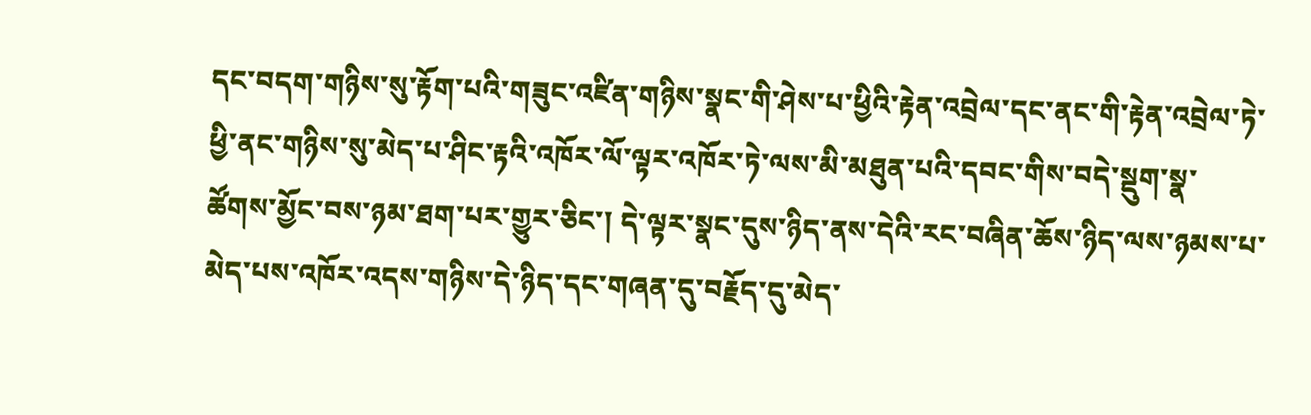དང་བདག་གཉིས་སུ་རྟོག་པའི་གཟུང་འཛིན་གཉིས་སྣང་གི་ཤེས་པ་ཕྱིའི་རྟེན་འབྲེལ་དང་ནང་གི་རྟེན་འབྲེལ་ཏེ་ཕྱི་ནང་གཉིས་སུ་མེད་པ་ཤིང་རྟའི་འཁོར་ལོ་ལྟར་འཁོར་ཏེ་ལས་མི་མཐུན་པའི་དབང་གིས་བདེ་སྡུག་སྣ་ཚོགས་མྱོང་བས་ཉམ་ཐག་པར་གྱུར་ཅིང་། དེ་ལྟར་སྣང་དུས་ཉིད་ནས་དེའི་རང་བཞིན་ཆོས་ཉིད་ལས་ཉམས་པ་མེད་པས་འཁོར་འདས་གཉིས་དེ་ཉིད་དང་གཞན་དུ་བརྗོད་དུ་མེད་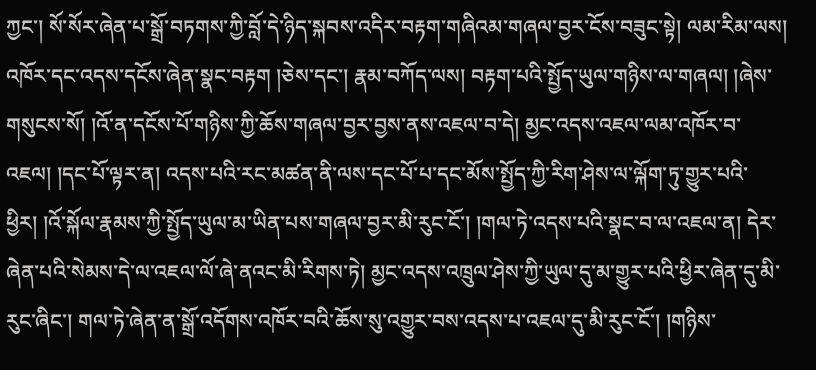ཀྱང་། སོ་སོར་ཞེན་པ་སྒྲོ་བཏགས་ཀྱི་བློ་དེ་ཉིད་སྐབས་འདིར་བརྟག་གཞིའམ་གཞལ་བྱར་ངོས་བཟུང་སྟེ། ལམ་རིམ་ལས། འཁོར་དང་འདས་དངོས་ཞེན་སྣང་བརྟག །ཅེས་དང་། རྣམ་བཀོད་ལས། བརྟག་པའི་སྤྱོད་ཡུལ་གཉིས་ལ་གཞལ། །ཞེས་གསུངས་སོ། །འོ་ན་དངོས་པོ་གཉིས་ཀྱི་ཆོས་གཞལ་བྱར་བྱས་ནས་འཇལ་བ་དེ། མྱང་འདས་འཇལ་ལམ་འཁོར་བ་འཇལ། །དང་པོ་ལྟར་ན། འདས་པའི་རང་མཚན་ནི་ལས་དང་པོ་པ་དང་མོས་སྤྱོད་ཀྱི་རིག་ཤེས་ལ་ལྐོག་ཏུ་གྱུར་པའི་ཕྱིར། །འོ་སྐོལ་རྣམས་ཀྱི་སྤྱོད་ཡུལ་མ་ཡིན་པས་གཞལ་བྱར་མི་རུང་ངོ་། །གལ་ཏེ་འདས་པའི་སྣང་བ་ལ་འཇལ་ན། དེར་ཞེན་པའི་སེམས་དེ་ལ་འཇལ་ལོ་ཞེ་ནའང་མི་རིགས་ཏེ། མྱང་འདས་འཁྲུལ་ཤེས་ཀྱི་ཡུལ་དུ་མ་གྱུར་པའི་ཕྱིར་ཞེན་དུ་མི་རུང་ཞིང་། གལ་ཏེ་ཞེན་ན་སྒྲོ་འདོགས་འཁོར་བའི་ཆོས་སུ་འགྱུར་བས་འདས་པ་འཇལ་དུ་མི་རུང་ངོ་། །གཉིས་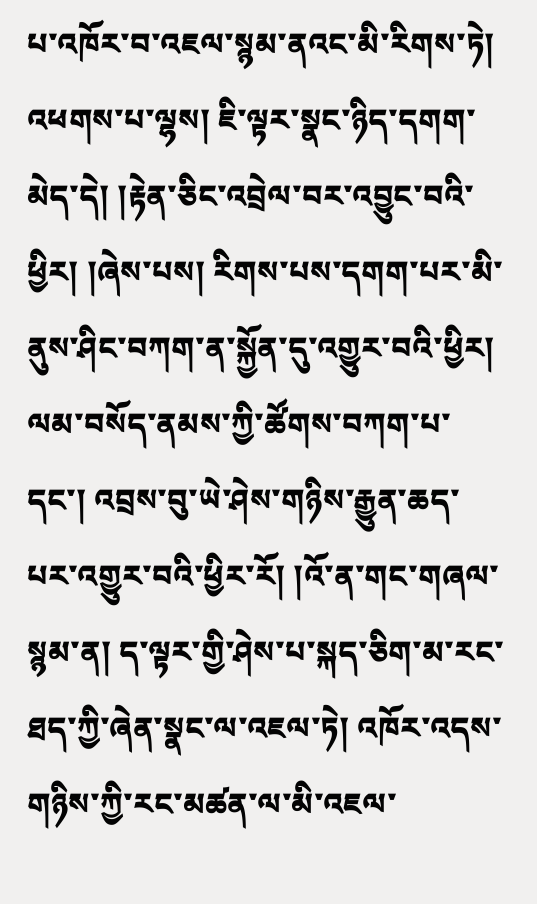པ་འཁོར་བ་འཇལ་སྙམ་ནའང་མི་རིགས་ཏེ། འཕགས་པ་ལྷས། ཇི་ལྟར་སྣང་ཉིད་དགག་མེད་དེ། །རྟེན་ཅིང་འབྲེལ་བར་འབྱུང་བའི་ཕྱིར། །ཞེས་པས། རིགས་པས་དགག་པར་མི་ནུས་ཤིང་བཀག་ན་སྐྱོན་དུ་འགྱུར་བའི་ཕྱིར། ལམ་བསོད་ནམས་ཀྱི་ཚོགས་བཀག་པ་དང་། འབྲས་བུ་ཡེ་ཤེས་གཉིས་རྒྱུན་ཆད་པར་འགྱུར་བའི་ཕྱིར་རོ། །འོ་ན་གང་གཞལ་སྙམ་ན། ད་ལྟར་གྱི་ཤེས་པ་སྐད་ཅིག་མ་རང་ཐད་ཀྱི་ཞེན་སྣང་ལ་འཇལ་ཏེ། འཁོར་འདས་གཉིས་ཀྱི་རང་མཚན་ལ་མི་འཇལ་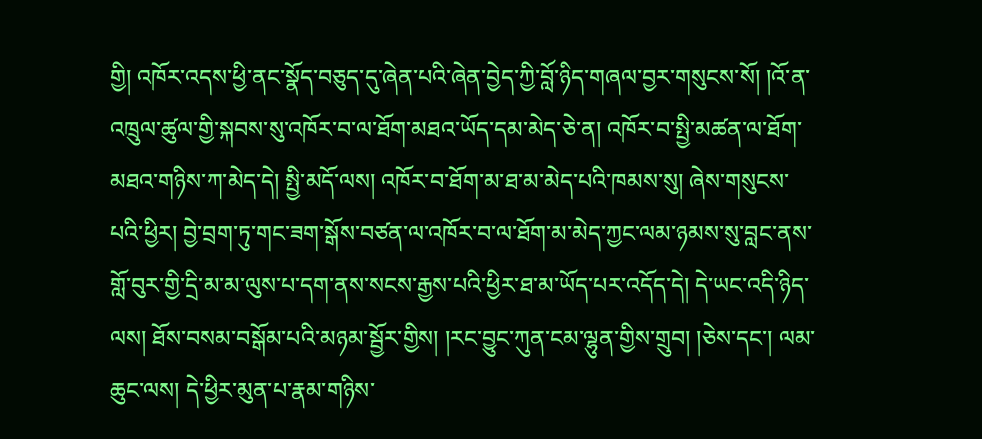གྱི། འཁོར་འདས་ཕྱི་ནང་སྣོད་བཅུད་དུ་ཞེན་པའི་ཞེན་བྱེད་ཀྱི་བློ་ཉིད་གཞལ་བྱར་གསུངས་སོ། །འོ་ན་འཁྲུལ་ཚུལ་གྱི་སྐབས་སུ་འཁོར་བ་ལ་ཐོག་མཐའ་ཡོད་དམ་མེད་ཅེ་ན། འཁོར་བ་སྤྱི་མཚན་ལ་ཐོག་མཐའ་གཉིས་ཀ་མེད་དེ། སྤྱི་མདོ་ལས། འཁོར་བ་ཐོག་མ་ཐ་མ་མེད་པའི་ཁམས་སུ། ཞེས་གསུངས་པའི་ཕྱིར། བྱེ་བྲག་ཏུ་གང་ཟག་སྒོས་བཙན་ལ་འཁོར་བ་ལ་ཐོག་མ་མེད་ཀྱང་ལམ་ཉམས་སུ་བླང་ནས་གློ་བུར་གྱི་དྲི་མ་མ་ལུས་པ་དག་ནས་སངས་རྒྱས་པའི་ཕྱིར་ཐ་མ་ཡོད་པར་འདོད་དེ། དེ་ཡང་འདི་ཉིད་ལས། ཐོས་བསམ་བསྒོམ་པའི་མཉམ་སྦྱོར་གྱིས། །རང་བྱུང་ཀུན་ངམ་ལྷུན་གྱིས་གྲུབ། །ཅེས་དང་། ལམ་ཆུང་ལས། དེ་ཕྱིར་མུན་པ་རྣམ་གཉིས་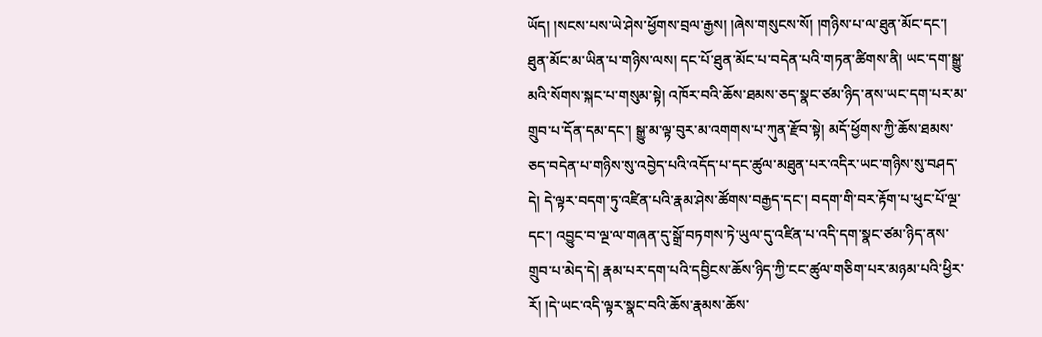ཡོད། །སངས་པས་ཡེ་ཤེས་ཕྱོགས་བྲལ་རྒྱས། །ཞེས་གསུངས་སོ། །གཉིས་པ་ལ་ཐུན་མོང་དང་། ཐུན་མོང་མ་ཡིན་པ་གཉིས་ལས། དང་པོ་ཐུན་མོང་པ་བདེན་པའི་གཏན་ཚིགས་ནི། ཡང་དག་སྒྱུ་མའི་སོགས་སྐང་པ་གསུམ་སྟེ། འཁོར་བའི་ཆོས་ཐམས་ཅད་སྣང་ཙམ་ཉིད་ནས་ཡང་དག་པར་མ་གྲུབ་པ་དོན་དམ་དང་། སྒྱུ་མ་ལྟ་བུར་མ་འགགས་པ་ཀུན་རྫོབ་སྟེ། མདོ་ཕྱོགས་ཀྱི་ཆོས་ཐམས་ཅད་བདེན་པ་གཉིས་སུ་འབྱེད་པའི་འདོད་པ་དང་ཚུལ་མཐུན་པར་འདིར་ཡང་གཉིས་སུ་བཤད་དེ། དེ་ལྟར་བདག་ཏུ་འཛིན་པའི་རྣམ་ཤེས་ཚོགས་བརྒྱད་དང་། བདག་གི་བར་རྟོག་པ་ཕུང་པོ་ལྔ་དང་། འབྱུང་བ་ལྔ་ལ་གཞན་དུ་སྒྲོ་བཏགས་ཏེ་ཡུལ་དུ་འཛིན་པ་འདི་དག་སྣང་ཙམ་ཉིད་ནས་གྲུབ་པ་མེད་དེ། རྣམ་པར་དག་པའི་དབྱིངས་ཆོས་ཉིད་ཀྱི་ངང་ཚུལ་གཅིག་པར་མཉམ་པའི་ཕྱིར་རོ། །དེ་ཡང་འདི་ལྟར་སྣང་བའི་ཆོས་རྣམས་ཆོས་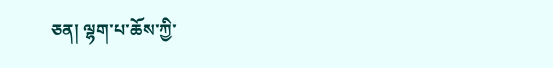ཅན། ལྷག་པ་ཆོས་ཀྱི་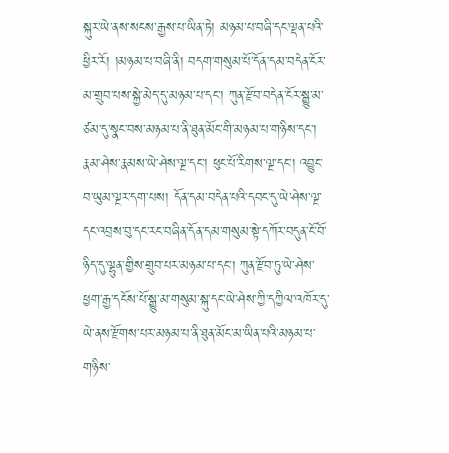སྐུར་ཡེ་ནས་སངས་རྒྱས་པ་ཡིན་ཏེ། མཉམ་པ་བཞི་དང་ལྡན་པའི་ཕྱིར་རོ། །མཉམ་པ་བཞི་ནི། བདག་གསུམ་པོ་དོན་དམ་བདེན་ངོར་མ་གྲུབ་པས་སྐྱེ་མེད་དུ་མཉམ་པ་དང་། ཀུན་རྫོབ་བདེན་ངོར་སྒྱུ་མ་ཙམ་དུ་སྣང་བས་མཉམ་པ་ནི་ཐུན་མོང་གི་མཉམ་པ་གཉིས་དང་། རྣམ་ཤེས་རྣམས་ཡེ་ཤེས་ལྔ་དང་། ཕུང་པོ་རིགས་ལྔ་དང་། འབྱུང་བ་ཡུམ་ལྔར་དག་པས། དོན་དམ་བདེན་པའི་དབང་དུ་ཡེ་ཤེས་ལྔ་དང་འབྲས་བུ་དང་རང་བཞིན་དོན་དམ་གསུམ་སྟེ་དཀོར་བདུན་ངོ་བོ་ཉིད་དུ་ལྷུན་གྱིས་གྲུབ་པར་མཉམ་པ་དང་། ཀུན་རྫོབ་ཏུ་ཡེ་ཤེས་ཕྱག་རྒྱ་དངོས་པོ་སྒྱུ་མ་གསུམ་སྐུ་དང་ཡེ་ཤེས་ཀྱི་དཀྱིལ་འཁོར་དུ་ཡེ་ནས་རྫོགས་པར་མཉམ་པ་ནི་ཐུན་མོང་མ་ཡིན་པའི་མཉམ་པ་གཉིས་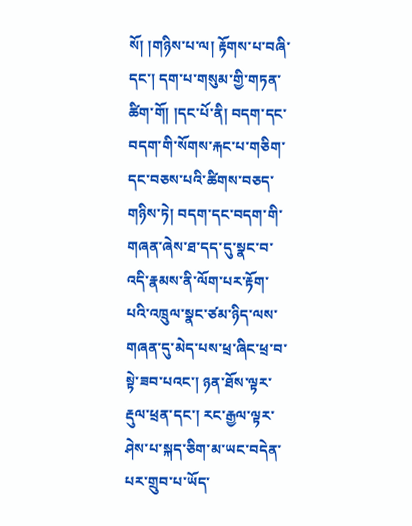སོ། །གཉིས་པ་ལ། རྟོགས་པ་བཞི་དང་། དག་པ་གསུམ་གྱི་གཏན་ཚིག་གོ། །དང་པོ་ནི། བདག་དང་བདག་གི་སོགས་རྐང་པ་གཅིག་དང་བཅས་པའི་ཚིགས་བཅད་གཉིས་ཏེ། བདག་དང་བདག་གི་གཞན་ཞེས་ཐ་དད་དུ་སྣང་བ་འདི་རྣམས་ནི་ལོག་པར་རྟོག་པའི་འཁྲུལ་སྣང་ཙམ་ཉིད་ལས་གཞན་དུ་མེད་པས་ཕྲ་ཞིང་ཕྲ་བ་སྟེ་ཟབ་པའང་། ཉན་ཐོས་ལྟར་རྡུལ་ཕྲན་དང་། རང་རྒྱལ་ལྟར་ཤེས་པ་སྐད་ཅིག་མ་ཡང་བདེན་པར་གྲུབ་པ་ཡོད་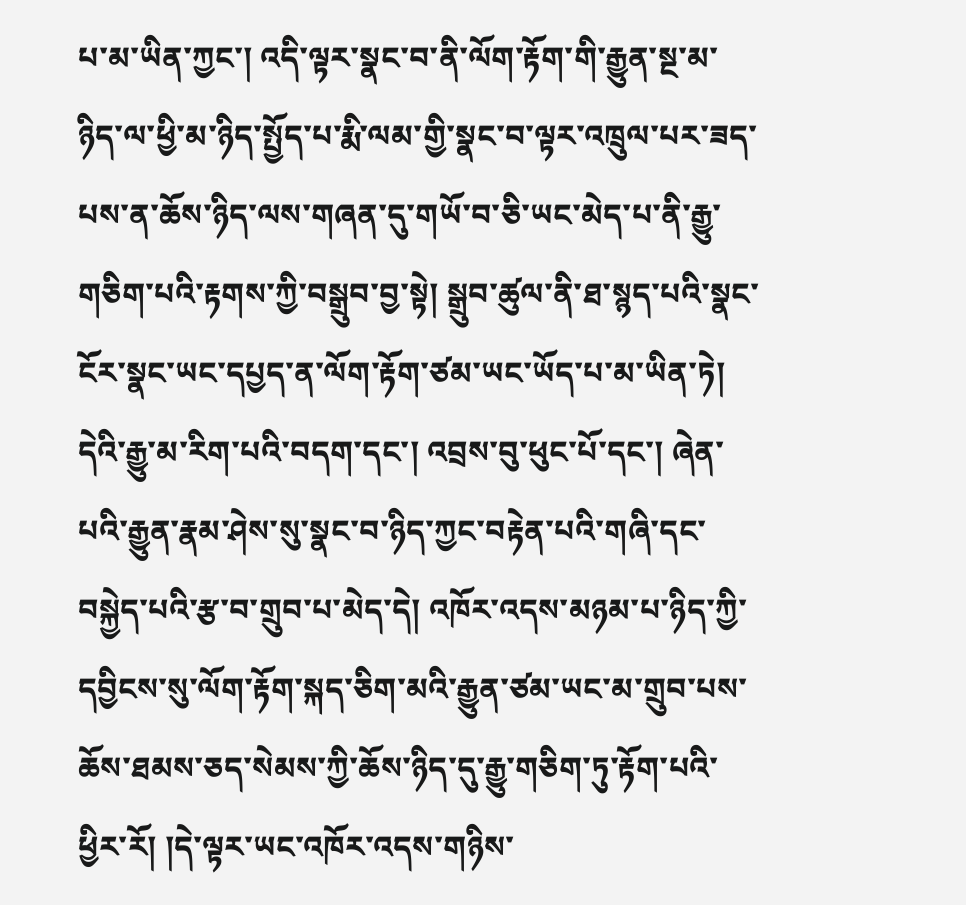པ་མ་ཡིན་ཀྱང་། འདི་ལྟར་སྣང་བ་ནི་ལོག་རྟོག་གི་རྒྱུན་སྔ་མ་ཉིད་ལ་ཕྱི་མ་ཉིད་སྤྱོད་པ་རྨི་ལམ་གྱི་སྣང་བ་ལྟར་འཁྲུལ་པར་ཟད་པས་ན་ཆོས་ཉིད་ལས་གཞན་དུ་གཡོ་བ་ཅི་ཡང་མེད་པ་ནི་རྒྱུ་གཅིག་པའི་རྟགས་ཀྱི་བསྒྲུབ་བྱ་སྟེ། སྒྲུབ་ཚུལ་ནི་ཐ་སྙད་པའི་སྣང་ངོར་སྣང་ཡང་དཔྱད་ན་ལོག་རྟོག་ཙམ་ཡང་ཡོད་པ་མ་ཡིན་ཏེ། དེའི་རྒྱུ་མ་རིག་པའི་བདག་དང་། འབྲས་བུ་ཕུང་པོ་དང་། ཞེན་པའི་རྒྱུན་རྣམ་ཤེས་སུ་སྣང་བ་ཉིད་ཀྱང་བརྟེན་པའི་གཞི་དང་བསྐྱེད་པའི་རྩ་བ་གྲུབ་པ་མེད་དེ། འཁོར་འདས་མཉམ་པ་ཉིད་ཀྱི་དབྱིངས་སུ་ལོག་རྟོག་སྐད་ཅིག་མའི་རྒྱུན་ཙམ་ཡང་མ་གྲུབ་པས་ཆོས་ཐམས་ཅད་སེམས་ཀྱི་ཆོས་ཉིད་དུ་རྒྱུ་གཅིག་ཏུ་རྟོག་པའི་ཕྱིར་རོ། །དེ་ལྟར་ཡང་འཁོར་འདས་གཉིས་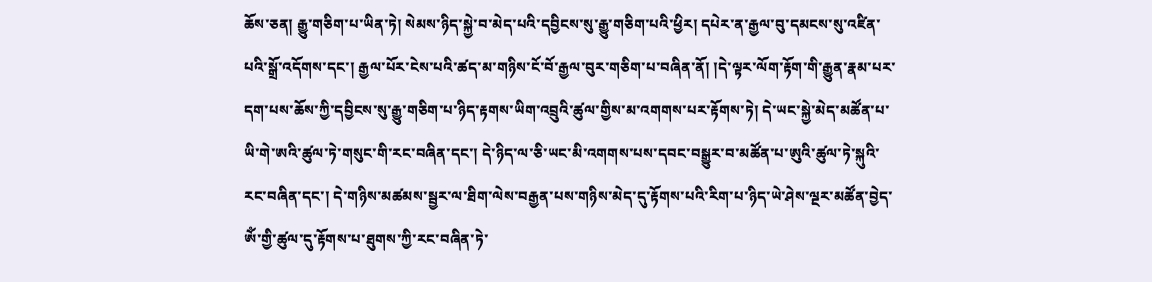ཆོས་ཅན། རྒྱུ་གཅིག་པ་ཡིན་ཏེ། སེམས་ཉིད་སྐྱེ་བ་མེད་པའི་དབྱིངས་སུ་རྒྱུ་གཅིག་པའི་ཕྱིར། དཔེར་ན་རྒྱལ་བུ་དམངས་སུ་འཛིན་པའི་སྒྲོ་འདོགས་དང་། རྒྱལ་པོར་ངེས་པའི་ཚད་མ་གཉིས་ངོ་བོ་རྒྱལ་བུར་གཅིག་པ་བཞིན་ནོ། །དེ་ལྟར་ལོག་རྟོག་གི་རྒྱུན་རྣམ་པར་དག་པས་ཆོས་ཀྱི་དབྱིངས་སུ་རྒྱུ་གཅིག་པ་ཉིད་རྟགས་ཡིག་འབྲུའི་ཚུལ་གྱིས་མ་འགགས་པར་རྟོགས་ཏེ། དེ་ཡང་སྐྱེ་མེད་མཚོན་པ་ཡི་གེ་ཨའི་ཚུལ་ཏེ་གསུང་གི་རང་བཞིན་དང་། དེ་ཉིད་ལ་ཅི་ཡང་མི་འགགས་པས་དབང་བསྒྱུར་བ་མཚོན་པ་ཨུའི་ཚུལ་ཏེ་སྐུའི་རང་བཞིན་དང་། དེ་གཉིས་མཚམས་སྦྱར་ལ་ཐིག་ལེས་བརྒྱན་པས་གཉིས་མེད་དུ་རྟོགས་པའི་རིག་པ་ཉིད་ཡེ་ཤེས་ལྔར་མཚོན་བྱེད་ༀ་གྱི་ཚུལ་དུ་རྟོགས་པ་ཐུགས་ཀྱི་རང་བཞིན་ཏེ་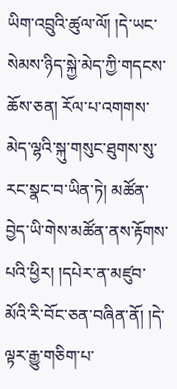ཡིག་འབྲུའི་ཚུལ་ལོ། །དེ་ཡང་སེམས་ཉིད་སྐྱེ་མེད་ཀྱི་གདངས་ཆོས་ཅན། རོལ་པ་འགགས་མེད་ལྷའི་སྐུ་གསུང་ཐུགས་སུ་རང་སྣང་བ་ཡིན་ཏེ། མཚོན་བྱེད་ཡི་གེས་མཚོན་ནས་རྟོགས་པའི་ཕྱིར། །དཔེར་ན་མཛུབ་མོའི་རི་བོང་ཅན་བཞིན་ནོ། །དེ་ལྟར་རྒྱུ་གཅིག་པ་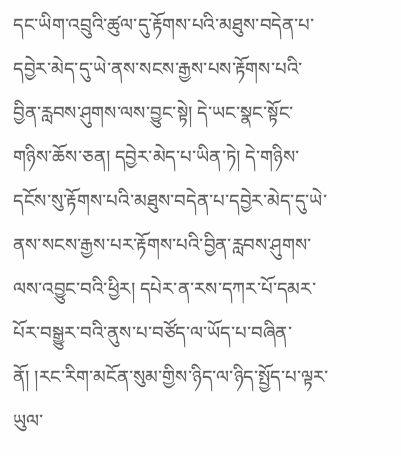དང་ཡིག་འབྲུའི་ཚུལ་དུ་རྟོགས་པའི་མཐུས་བདེན་པ་དབྱེར་མེད་དུ་ཡེ་ནས་སངས་རྒྱས་པས་རྟོགས་པའི་བྱིན་རླབས་ཤུགས་ལས་བྱུང་སྟེ། དེ་ཡང་སྣང་སྟོང་གཉིས་ཆོས་ཅན། དབྱེར་མེད་པ་ཡིན་ཏེ། དེ་གཉིས་དངོས་སུ་རྟོགས་པའི་མཐུས་བདེན་པ་དབྱེར་མེད་དུ་ཡེ་ནས་སངས་རྒྱས་པར་རྟོགས་པའི་བྱིན་རླབས་ཤུགས་ལས་འབྱུང་བའི་ཕྱིར། དཔེར་ན་རས་དཀར་པོ་དམར་པོར་བསྒྱུར་བའི་ནུས་པ་བཙོད་ལ་ཡོད་པ་བཞིན་ནོ། །རང་རིག་མངོན་སུམ་གྱིས་ཉིད་ལ་ཉིད་སྤྱོད་པ་ལྟར་ཡུལ་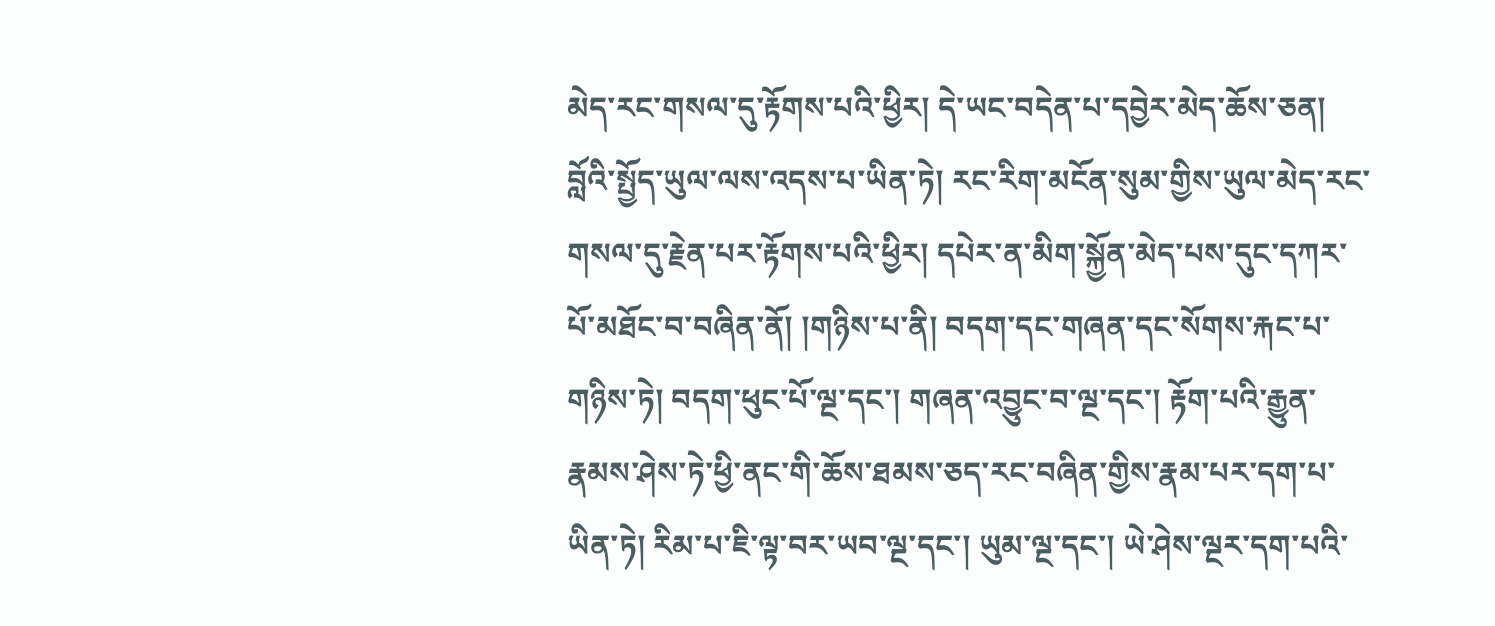མེད་རང་གསལ་དུ་རྟོགས་པའི་ཕྱིར། དེ་ཡང་བདེན་པ་དབྱེར་མེད་ཆོས་ཅན། བློའི་སྤྱོད་ཡུལ་ལས་འདས་པ་ཡིན་ཏེ། རང་རིག་མངོན་སུམ་གྱིས་ཡུལ་མེད་རང་གསལ་དུ་རྗེན་པར་རྟོགས་པའི་ཕྱིར། དཔེར་ན་མིག་སྐྱོན་མེད་པས་དུང་དཀར་པོ་མཐོང་བ་བཞིན་ནོ། །གཉིས་པ་ནི། བདག་དང་གཞན་དང་སོགས་རྐང་པ་གཉིས་ཏེ། བདག་ཕུང་པོ་ལྔ་དང་། གཞན་འབྱུང་བ་ལྔ་དང་། རྟོག་པའི་རྒྱུན་རྣམས་ཤེས་ཏེ་ཕྱི་ནང་གི་ཆོས་ཐམས་ཅད་རང་བཞིན་གྱིས་རྣམ་པར་དག་པ་ཡིན་ཏེ། རིམ་པ་ཇི་ལྟ་བར་ཡབ་ལྔ་དང་། ཡུམ་ལྔ་དང་། ཡེ་ཤེས་ལྔར་དག་པའི་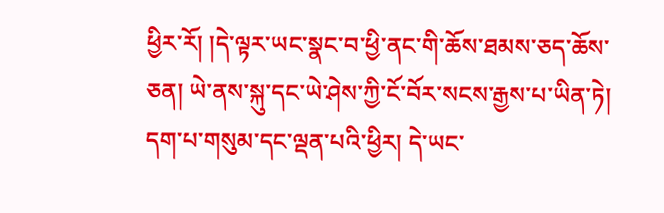ཕྱིར་རོ། །དེ་ལྟར་ཡང་སྣང་བ་ཕྱི་ནང་གི་ཆོས་ཐམས་ཅད་ཆོས་ཅན། ཡེ་ནས་སྐུ་དང་ཡེ་ཤེས་ཀྱི་ངོ་བོར་སངས་རྒྱས་པ་ཡིན་ཏེ། དག་པ་གསུམ་དང་ལྡན་པའི་ཕྱིར། དེ་ཡང་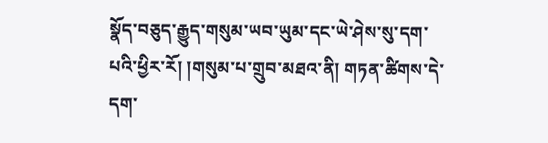སྣོད་བཅུད་རྒྱུད་གསུམ་ཡབ་ཡུམ་དང་ཡེ་ཤེས་སུ་དག་པའི་ཕྱིར་རོ། །གསུམ་པ་གྲུབ་མཐའ་ནི། གཏན་ཚིགས་དེ་དག་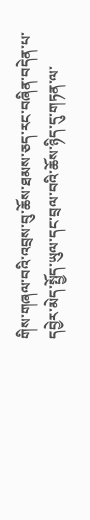གིས་གཞལ་བའི་འབྲས་བུ་ཆོས་ཐམས་ཅད་རང་བཞིན་བདེན་པ་དབྱེར་མེད་སྤྱོད་ཡུལ་དང་བྲལ་བའི་ཆོས་ཉིད་དུ་གཏན་ལ་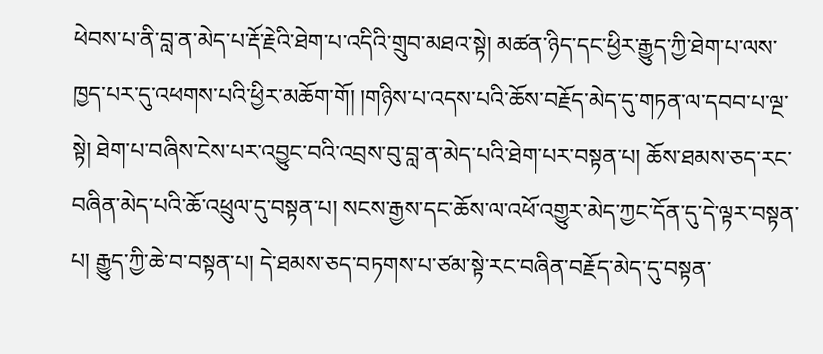ཕེབས་པ་ནི་བླ་ན་མེད་པ་རྡོ་རྗེའི་ཐེག་པ་འདིའི་གྲུབ་མཐའ་སྟེ། མཚན་ཉིད་དང་ཕྱིར་རྒྱུད་ཀྱི་ཐེག་པ་ལས་ཁྱད་པར་དུ་འཕགས་པའི་ཕྱིར་མཆོག་གོ། །གཉིས་པ་འདས་པའི་ཆོས་བརྗོད་མེད་དུ་གཏན་ལ་དབབ་པ་ལྔ་སྟེ། ཐེག་པ་བཞིས་ངེས་པར་འབྱུང་བའི་འབྲས་བུ་བླ་ན་མེད་པའི་ཐེག་པར་བསྟན་པ། ཆོས་ཐམས་ཅད་རང་བཞིན་མེད་པའི་ཆོ་འཕྲུལ་དུ་བསྟན་པ། སངས་རྒྱས་དང་ཆོས་ལ་འཕོ་འགྱུར་མེད་ཀྱང་དོན་དུ་དེ་ལྟར་བསྟན་པ། རྒྱུད་ཀྱི་ཆེ་བ་བསྟན་པ། དེ་ཐམས་ཅད་བཏགས་པ་ཙམ་སྟེ་རང་བཞིན་བརྗོད་མེད་དུ་བསྟན་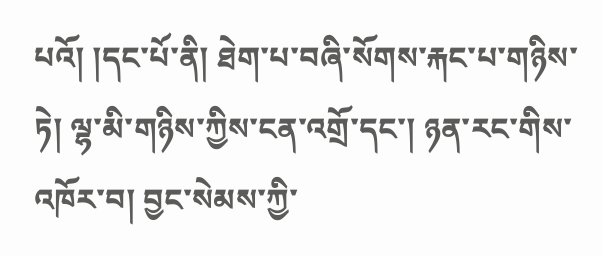པའོ། །དང་པོ་ནི། ཐེག་པ་བཞི་སོགས་རྐང་པ་གཉིས་ཏེ། ལྷ་མི་གཉིས་ཀྱིས་ངན་འགྲོ་དང་། ཉན་རང་གིས་འཁོར་བ། བྱང་སེམས་ཀྱི་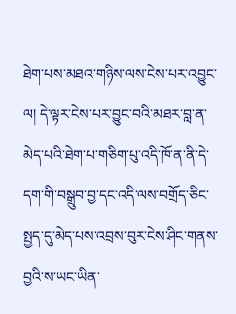ཐེག་པས་མཐའ་གཉིས་ལས་ངེས་པར་འབྱུང་ལ། དེ་ལྟར་ངེས་པར་བྱུང་བའི་མཐར་བླ་ན་མེད་པའི་ཐེག་པ་གཅིག་པུ་འདི་ཁོ་ན་ནི་དེ་དག་གི་བསྒྲུབ་བྱ་དང་འདི་ལས་བགྲོད་ཅིང་སྤྱད་དུ་མེད་པས་འབྲས་བུར་ངེས་ཤིང་གནས་བྱའི་ས་ཡང་ཡིན་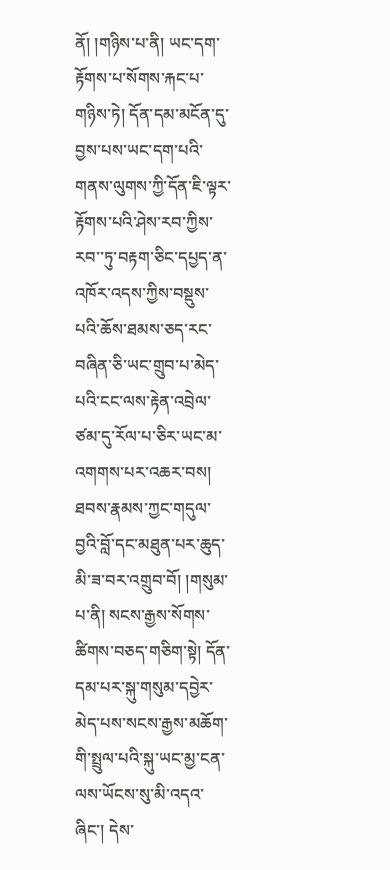ནོ། །གཉིས་པ་ནི། ཡང་དག་རྟོགས་པ་སོགས་རྐང་པ་གཉིས་ཏེ། དོན་དམ་མངོན་དུ་བྱས་པས་ཡང་དག་པའི་གནས་ལུགས་ཀྱི་དོན་ཇི་ལྟར་རྟོགས་པའི་ཤེས་རབ་ཀྱིས་རབ་་ཏུ་བརྟག་ཅིང་དཔྱད་ན་འཁོར་འདས་ཀྱིས་བསྡུས་པའི་ཆོས་ཐམས་ཅད་རང་བཞིན་ཅི་ཡང་གྲུབ་པ་མེད་པའི་ངང་ལས་རྟེན་འབྲེལ་ཙམ་དུ་རོལ་པ་ཅིར་ཡང་མ་འགགས་པར་འཆར་བས། ཐབས་རྣམས་ཀྱང་གདུལ་བྱའི་བློ་དང་མཐུན་པར་ཆུད་མི་ཟ་བར་འགྲུབ་བོ། །གསུམ་པ་ནི། སངས་རྒྱས་སོགས་ཚིགས་བཅད་གཅིག་སྟེ། དོན་དམ་པར་སྐུ་གསུམ་དབྱེར་མེད་པས་སངས་རྒྱས་མཆོག་གི་སྤྲུལ་པའི་སྐུ་ཡང་མྱ་ངན་ལས་ཡོངས་སུ་མི་འདའ་ཞིང་། དེས་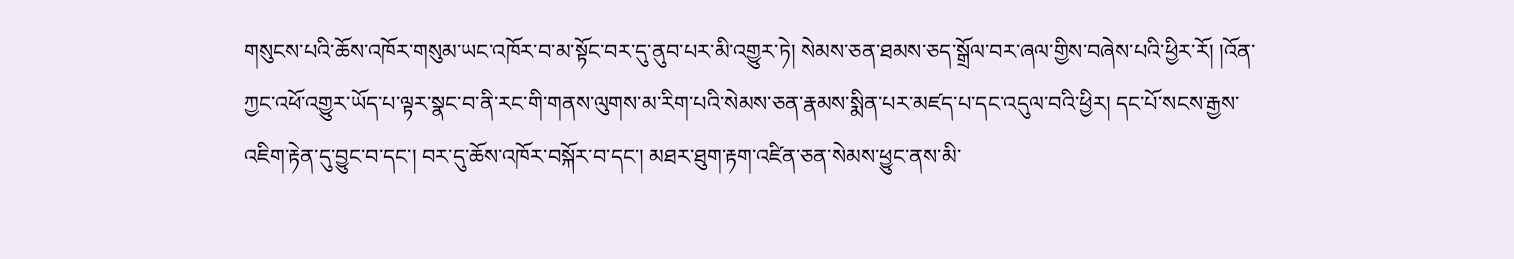གསུངས་པའི་ཆོས་འཁོར་གསུམ་ཡང་འཁོར་བ་མ་སྟོང་བར་དུ་ནུབ་པར་མི་འགྱུར་ཏེ། སེམས་ཅན་ཐམས་ཅད་སྒྲོལ་བར་ཞལ་གྱིས་བཞེས་པའི་ཕྱིར་རོ། །འོན་ཀྱང་འཕོ་འགྱུར་ཡོད་པ་ལྟར་སྣང་བ་ནི་རང་གི་གནས་ལུགས་མ་རིག་པའི་སེམས་ཅན་རྣམས་སྨིན་པར་མཛད་པ་དང་འདུལ་བའི་ཕྱིར། དང་པོ་སངས་རྒྱས་འཇིག་རྟེན་དུ་བྱུང་བ་དང་། བར་དུ་ཆོས་འཁོར་བསྐོར་བ་དང་། མཐར་ཐུག་རྟག་འཛིན་ཅན་སེམས་ཕྱུང་ནས་མི་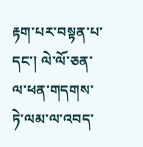རྟག་པར་བསྟན་པ་དང་། ལེ་ལོ་ཅན་ལ་ཕན་གདགས་ཏེ་ལམ་ལ་འབད་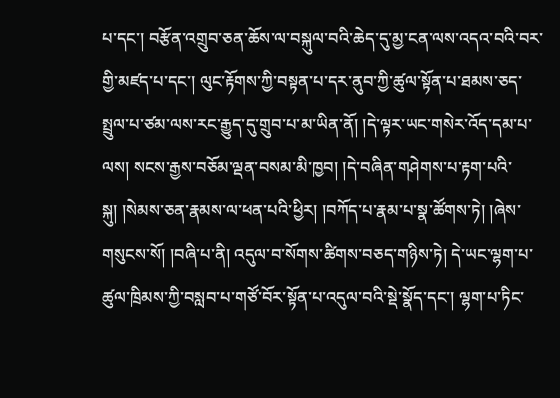པ་དང་། བརྩོན་འགྲུབ་ཅན་ཆོས་ལ་བསྐུལ་བའི་ཆེད་དུ་མྱ་ངན་ལས་འདའ་བའི་བར་གྱི་མཛད་པ་དང་། ལུང་རྟོགས་ཀྱི་བསྟན་པ་དར་ནུབ་ཀྱི་ཚུལ་སྟོན་པ་ཐམས་ཅད་སྤྲུལ་པ་ཙམ་ལས་རང་རྒྱུད་དུ་གྲུབ་པ་མ་ཡིན་ནོ། །དེ་ལྟར་ཡང་གསེར་འོད་དམ་པ་ལས། སངས་རྒྱས་བཅོམ་ལྡན་བསམ་མི་ཁྱབ། །དེ་བཞིན་གཤེགས་པ་རྟག་པའི་སྐུ། །སེམས་ཅན་རྣམས་ལ་ཕན་པའི་ཕྱིར། །བཀོད་པ་རྣམ་པ་སྣ་ཚོགས་ཏེ། །ཞེས་གསུངས་སོ། །བཞི་པ་ནི། འདུལ་བ་སོགས་ཚིགས་བཅད་གཉིས་ཏེ། དེ་ཡང་ལྷག་པ་ཚུལ་ཁྲིམས་ཀྱི་བསླབ་པ་གཙོ་བོར་སྟོན་པ་འདུལ་བའི་སྡེ་སྣོད་དང་། ལྷག་པ་ཏིང་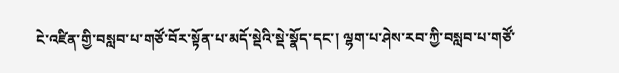ངེ་འཛིན་གྱི་བསླབ་པ་གཙོ་བོར་སྟོན་པ་མདོ་སྡེའི་སྡེ་སྣོད་དང་། ལྷག་པ་ཤེས་རབ་ཀྱི་བསླབ་པ་གཙོ་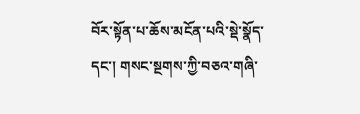བོར་སྟོན་པ་ཆོས་མངོན་པའི་སྡེ་སྣོད་དང་། གསང་སྔགས་ཀྱི་བཅའ་གཞི་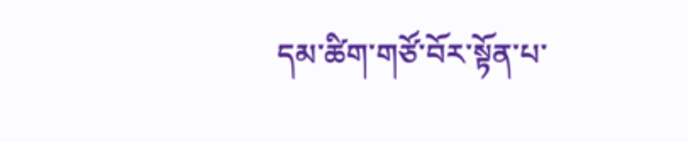དམ་ཚིག་གཙོ་བོར་སྟོན་པ་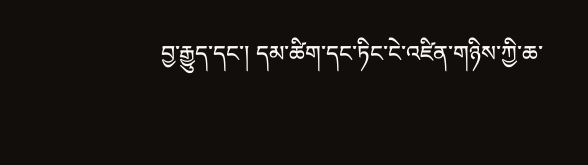བྱ་རྒྱུད་དང་། དམ་ཚིག་དང་ཏིང་ངེ་འཛིན་གཉིས་ཀྱི་ཆ་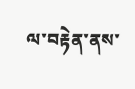ལ་བརྟེན་ནས་